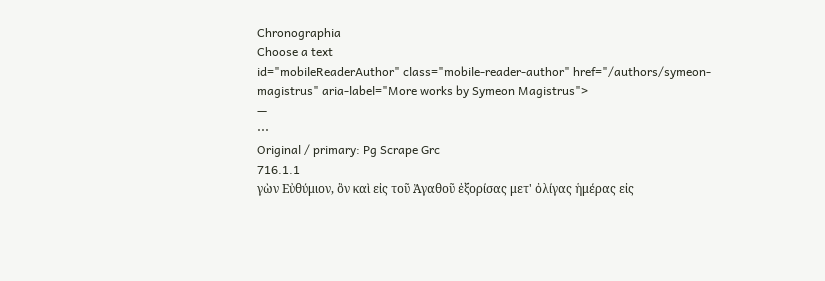Chronographia
Choose a text
id="mobileReaderAuthor" class="mobile-reader-author" href="/authors/symeon-magistrus" aria-label="More works by Symeon Magistrus">
—
⋯
Original / primary: Pg Scrape Grc
716.1.1
γὼν Εὐθύμιον, ὃν καὶ εἰς τοῦ Ἀγαθοῦ ἐξορίσας μετ' ὀλίγας ἡμέρας εἰς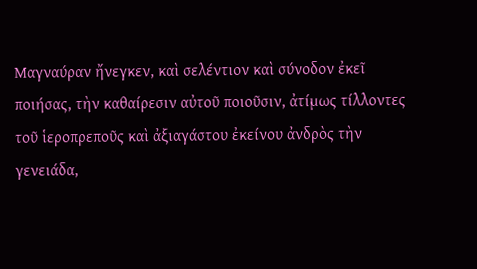Μαγναύραν ἤνεγκεν, καὶ σελέντιον καὶ σύνοδον ἐκεῖ ποιήσας, τὴν καθαίρεσιν αὐτοῦ ποιοῦσιν, ἀτίμως τίλλοντες τοῦ ἱεροπρεποῦς καὶ ἀξιαγάστου ἐκείνου ἀνδρὸς τὴν γενειάδα,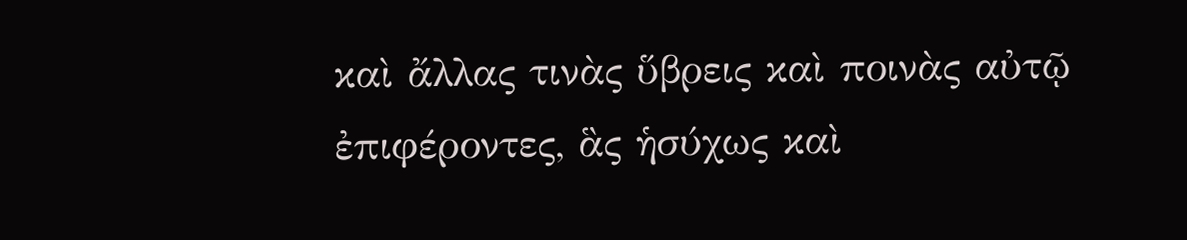καὶ ἄλλας τινὰς ὕβρεις καὶ ποινὰς αὐτῷ ἐπιφέροντες, ἃς ἡσύχως καὶ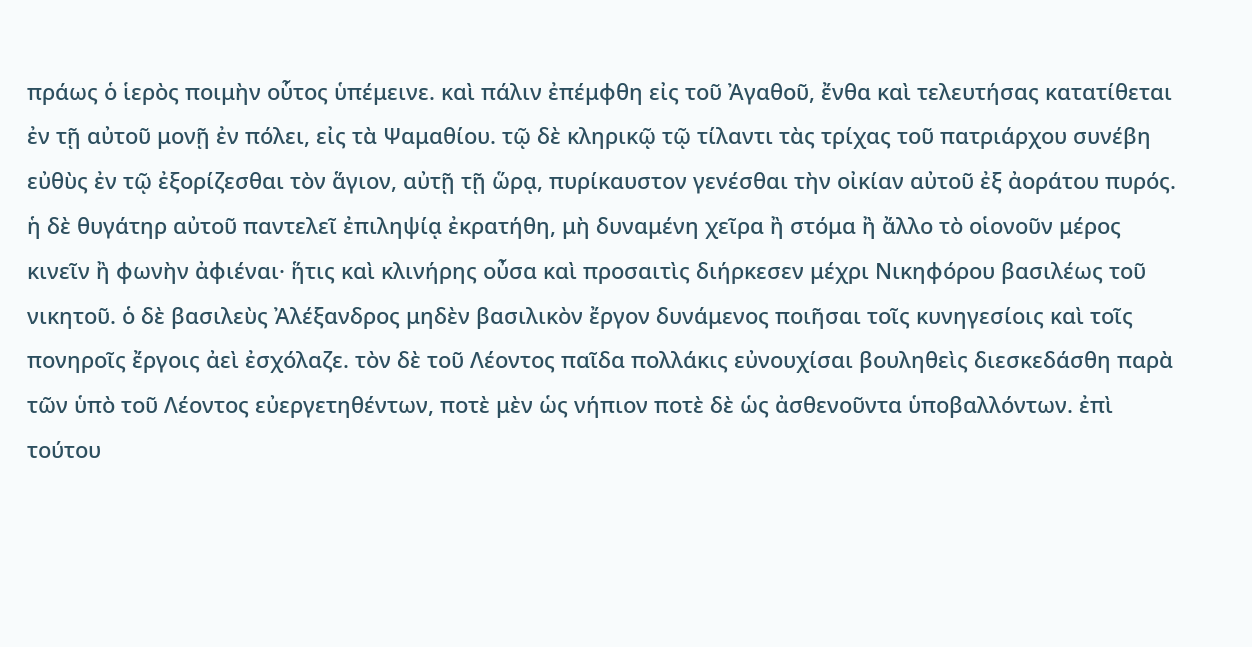πράως ὁ ἱερὸς ποιμὴν οὗτος ὑπέμεινε. καὶ πάλιν ἐπέμφθη εἰς τοῦ Ἀγαθοῦ, ἔνθα καὶ τελευτήσας κατατίθεται ἐν τῇ αὐτοῦ μονῇ ἐν πόλει, εἰς τὰ Ψαμαθίου. τῷ δὲ κληρικῷ τῷ τίλαντι τὰς τρίχας τοῦ πατριάρχου συνέβη εὐθὺς ἐν τῷ ἐξορίζεσθαι τὸν ἅγιον, αὐτῇ τῇ ὥρᾳ, πυρίκαυστον γενέσθαι τὴν οἰκίαν αὐτοῦ ἐξ ἀοράτου πυρός. ἡ δὲ θυγάτηρ αὐτοῦ παντελεῖ ἐπιληψίᾳ ἐκρατήθη, μὴ δυναμένη χεῖρα ἢ στόμα ἢ ἄλλο τὸ οἱονοῦν μέρος κινεῖν ἢ φωνὴν ἀφιέναι· ἥτις καὶ κλινήρης οὖσα καὶ προσαιτὶς διήρκεσεν μέχρι Νικηφόρου βασιλέως τοῦ νικητοῦ. ὁ δὲ βασιλεὺς Ἀλέξανδρος μηδὲν βασιλικὸν ἔργον δυνάμενος ποιῆσαι τοῖς κυνηγεσίοις καὶ τοῖς πονηροῖς ἔργοις ἀεὶ ἐσχόλαζε. τὸν δὲ τοῦ Λέοντος παῖδα πολλάκις εὐνουχίσαι βουληθεὶς διεσκεδάσθη παρὰ τῶν ὑπὸ τοῦ Λέοντος εὐεργετηθέντων, ποτὲ μὲν ὡς νήπιον ποτὲ δὲ ὡς ἀσθενοῦντα ὑποβαλλόντων. ἐπὶ τούτου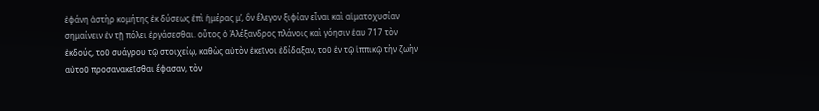ἐφάνη ἀστὴρ κομήτης ἐκ δύσεως ἐπὶ ἡμέρας μʹ, ὃν ἔλεγον ξιφίαν εἶναι καὶ αἱματοχυσίαν σημαίνειν ἐν τῇ πόλει ἐργάσεσθαι. οὗτος ὁ Ἀλέξανδρος πλάνοις καὶ γόησιν ἑαυ 717 τὸν ἐκδούς, τοῦ συάγρου τῷ στοιχείῳ, καθὼς αὐτὸν ἐκεῖνοι ἐδίδαξαν, τοῦ ἐν τῷ ἱππικῷ τὴν ζωὴν αὐτοῦ προσανακεῖσθαι ἔφασαν, τὸν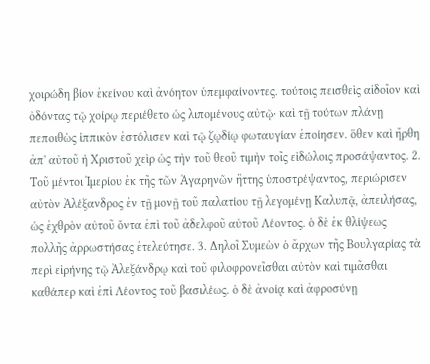χοιρώδη βίον ἐκείνου καὶ ἀνόητον ὑπεμφαίνοντες. τούτοις πεισθεὶς αἰδοῖον καὶ ὀδόντας τῷ χοίρῳ περιέθετο ὡς λιπομένους αὐτῷ· καὶ τῇ τούτων πλάνῃ πεποιθὼς ἱππικὸν ἐστόλισεν καὶ τῷ ζῳδίῳ φωταυγίαν ἐποίησεν. ὅθεν καὶ ἤρθη ἀπ' αὐτοῦ ἡ Χριστοῦ χεὶρ ὡς τὴν τοῦ θεοῦ τιμὴν τοῖς εἰδώλοις προσάψαντος. 2. Τοῦ μέντοι Ἱμερίου ἐκ τῆς τῶν Ἀγαρηνῶν ἥττης ὑποστρέψαντος, περιώρισεν αὐτὸν Ἀλέξανδρος ἐν τῇ μονῇ τοῦ παλατίου τῇ λεγομένῃ Καλυπᾷ, ἀπειλήσας, ὡς ἐχθρὸν αὐτοῦ ὄντα ἐπὶ τοῦ ἀδελφοῦ αὐτοῦ Λέοντος. ὁ δὲ ἐκ θλίψεως πολλῆς ἀρρωστήσας ἐτελεύτησε. 3. Δηλοῖ Συμεὼν ὁ ἄρχων τῆς Βουλγαρίας τὰ περὶ εἰρήνης τῷ Ἀλεξάνδρῳ καὶ τοῦ φιλοφρονεῖσθαι αὐτὸν καὶ τιμᾶσθαι καθάπερ καὶ ἐπὶ Λέοντος τοῦ βασιλέως. ὁ δὲ ἀνοίᾳ καὶ ἀφροσύνῃ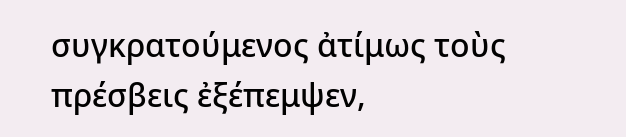συγκρατούμενος ἀτίμως τοὺς πρέσβεις ἐξέπεμψεν,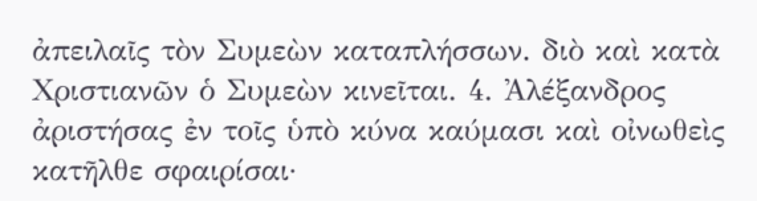ἀπειλαῖς τὸν Συμεὼν καταπλήσσων. διὸ καὶ κατὰ Χριστιανῶν ὁ Συμεὼν κινεῖται. 4. Ἀλέξανδρος ἀριστήσας ἐν τοῖς ὑπὸ κύνα καύμασι καὶ οἰνωθεὶς κατῆλθε σφαιρίσαι·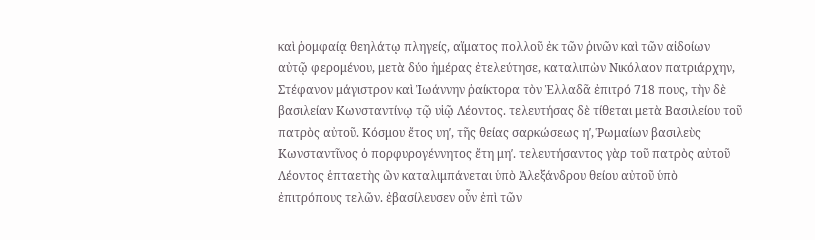καὶ ῥομφαίᾳ θεηλάτῳ πληγείς, αἵματος πολλοῦ ἐκ τῶν ῥινῶν καὶ τῶν αἰδοίων αὐτῷ φερομένου, μετὰ δύο ἡμέρας ἐτελεύτησε, καταλιπὼν Νικόλαον πατριάρχην, Στέφανον μάγιστρον καὶ Ἰωάννην ῥαίκτορα τὸν Ἑλλαδᾶ ἐπιτρό 718 πους, τὴν δὲ βασιλείαν Κωνσταντίνῳ τῷ υἱῷ Λέοντος. τελευτήσας δὲ τίθεται μετὰ Βασιλείου τοῦ πατρὸς αὐτοῦ. Κόσμου ἔτος υηʹ, τῆς θείας σαρκώσεως ηʹ, Ῥωμαίων βασιλεὺς Κωνσταντῖνος ὁ πορφυρογέννητος ἔτη μηʹ. τελευτήσαντος γὰρ τοῦ πατρὸς αὐτοῦ Λέοντος ἑπταετὴς ὢν καταλιμπάνεται ὑπὸ Ἀλεξάνδρου θείου αὐτοῦ ὑπὸ ἐπιτρόπους τελῶν. ἐβασίλευσεν οὖν ἐπὶ τῶν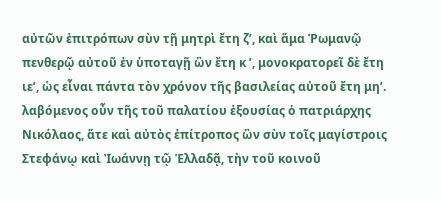αὐτῶν ἐπιτρόπων σὺν τῇ μητρὶ ἔτη ζʹ, καὶ ἅμα Ῥωμανῷ πενθερῷ αὐτοῦ ἐν ὑποταγῇ ὢν ἔτη κ ʹ, μονοκρατορεῖ δὲ ἔτη ιεʹ, ὡς εἶναι πάντα τὸν χρόνον τῆς βασιλείας αὐτοῦ ἔτη μηʹ. λαβόμενος οὖν τῆς τοῦ παλατίου ἐξουσίας ὁ πατριάρχης Νικόλαος, ἅτε καὶ αὐτὸς ἐπίτροπος ὢν σὺν τοῖς μαγίστροις Στεφάνῳ καὶ Ἰωάννῃ τῷ Ἑλλαδᾷ, τὴν τοῦ κοινοῦ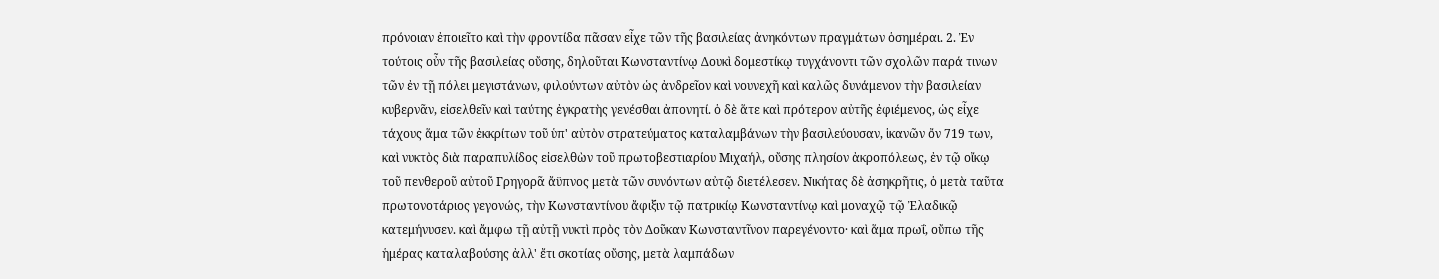πρόνοιαν ἐποιεῖτο καὶ τὴν φροντίδα πᾶσαν εἶχε τῶν τῆς βασιλείας ἀνηκόντων πραγμάτων ὁσημέραι. 2. Ἐν τούτοις οὖν τῆς βασιλείας οὔσης, δηλοῦται Κωνσταντίνῳ Δουκὶ δομεστίκῳ τυγχάνοντι τῶν σχολῶν παρά τινων τῶν ἐν τῇ πόλει μεγιστάνων, φιλούντων αὐτὸν ὡς ἀνδρεῖον καὶ νουνεχῆ καὶ καλῶς δυνάμενον τὴν βασιλείαν κυβερνᾶν, εἰσελθεῖν καὶ ταύτης ἐγκρατὴς γενέσθαι ἀπονητί. ὁ δὲ ἅτε καὶ πρότερον αὐτῆς ἐφιέμενος, ὡς εἶχε τάχους ἅμα τῶν ἐκκρίτων τοῦ ὑπ' αὐτὸν στρατεύματος καταλαμβάνων τὴν βασιλεύουσαν, ἱκανῶν ὄν 719 των, καὶ νυκτὸς διὰ παραπυλίδος εἰσελθὼν τοῦ πρωτοβεστιαρίου Μιχαήλ, οὔσης πλησίον ἀκροπόλεως, ἐν τῷ οἴκῳ τοῦ πενθεροῦ αὐτοῦ Γρηγορᾶ ἄϋπνος μετὰ τῶν συνόντων αὐτῷ διετέλεσεν. Νικήτας δὲ ἀσηκρῆτις, ὁ μετὰ ταῦτα πρωτονοτάριος γεγονώς, τὴν Κωνσταντίνου ἄφιξιν τῷ πατρικίῳ Κωνσταντίνῳ καὶ μοναχῷ τῷ Ἐλαδικῷ κατεμήνυσεν. καὶ ἄμφω τῇ αὐτῇ νυκτὶ πρὸς τὸν Δοῦκαν Κωνσταντῖνον παρεγένοντο· καὶ ἅμα πρωΐ, οὔπω τῆς ἡμέρας καταλαβούσης ἀλλ' ἔτι σκοτίας οὔσης, μετὰ λαμπάδων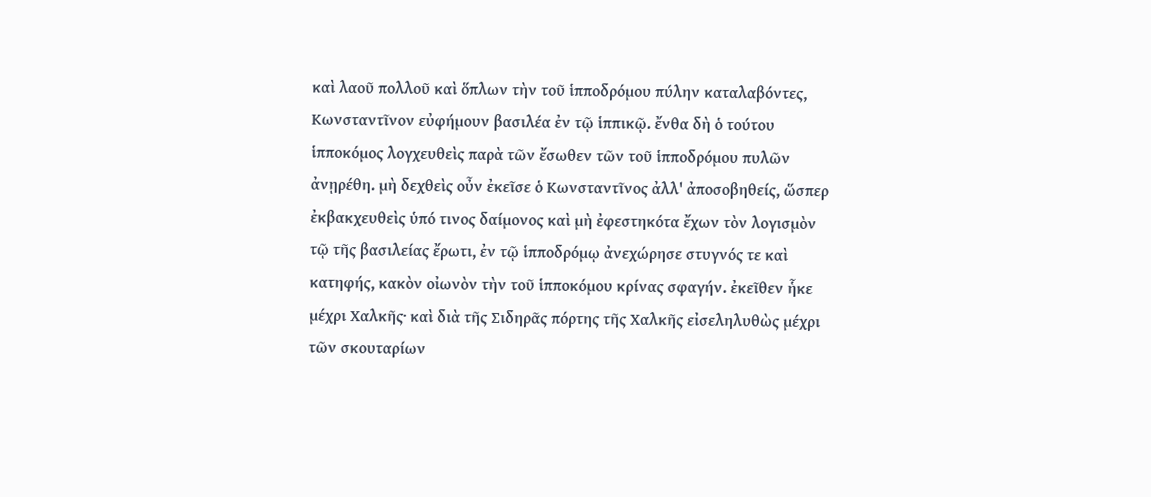καὶ λαοῦ πολλοῦ καὶ ὅπλων τὴν τοῦ ἱπποδρόμου πύλην καταλαβόντες, Κωνσταντῖνον εὐφήμουν βασιλέα ἐν τῷ ἱππικῷ. ἔνθα δὴ ὁ τούτου ἱπποκόμος λογχευθεὶς παρὰ τῶν ἔσωθεν τῶν τοῦ ἱπποδρόμου πυλῶν ἀνῃρέθη. μὴ δεχθεὶς οὖν ἐκεῖσε ὁ Κωνσταντῖνος ἀλλ' ἀποσοβηθείς, ὥσπερ ἐκβακχευθεὶς ὑπό τινος δαίμονος καὶ μὴ ἐφεστηκότα ἔχων τὸν λογισμὸν τῷ τῆς βασιλείας ἔρωτι, ἐν τῷ ἱπποδρόμῳ ἀνεχώρησε στυγνός τε καὶ κατηφής, κακὸν οἰωνὸν τὴν τοῦ ἱπποκόμου κρίνας σφαγήν. ἐκεῖθεν ἧκε μέχρι Χαλκῆς· καὶ διὰ τῆς Σιδηρᾶς πόρτης τῆς Χαλκῆς εἰσεληλυθὼς μέχρι τῶν σκουταρίων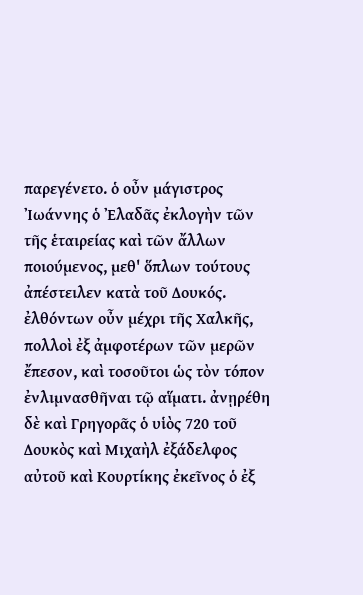παρεγένετο. ὁ οὖν μάγιστρος Ἰωάννης ὁ Ἐλαδᾶς ἐκλογὴν τῶν τῆς ἑταιρείας καὶ τῶν ἄλλων ποιούμενος, μεθ' ὅπλων τούτους ἀπέστειλεν κατὰ τοῦ Δουκός. ἐλθόντων οὖν μέχρι τῆς Χαλκῆς, πολλοὶ ἐξ ἀμφοτέρων τῶν μερῶν ἔπεσον, καὶ τοσοῦτοι ὡς τὸν τόπον ἐνλιμνασθῆναι τῷ αἵματι. ἀνῃρέθη δὲ καὶ Γρηγορᾶς ὁ υἱὸς 720 τοῦ Δουκὸς καὶ Μιχαὴλ ἐξάδελφος αὐτοῦ καὶ Κουρτίκης ἐκεῖνος ὁ ἐξ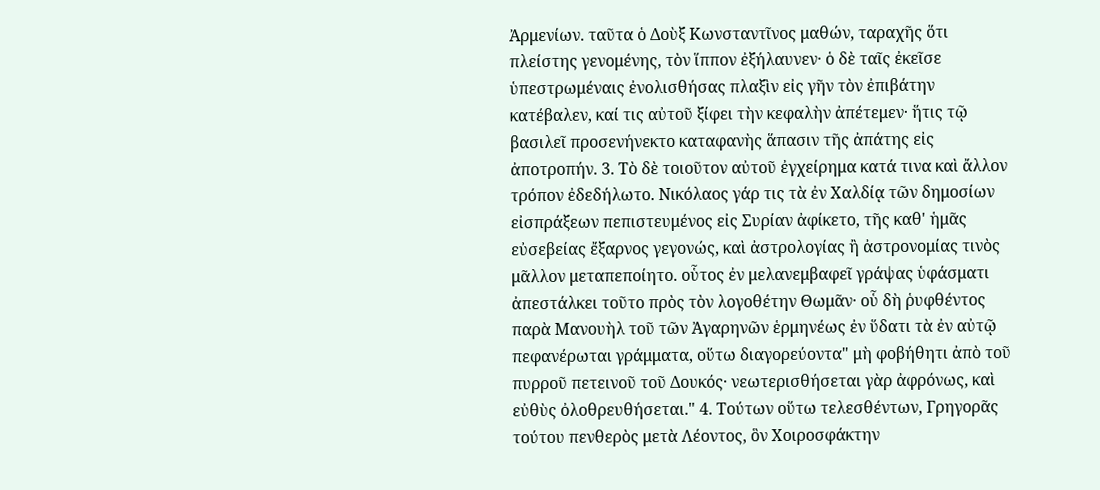Ἀρμενίων. ταῦτα ὁ Δοὺξ Κωνσταντῖνος μαθών, ταραχῆς ὅτι πλείστης γενομένης, τὸν ἵππον ἐξήλαυνεν· ὁ δὲ ταῖς ἐκεῖσε ὑπεστρωμέναις ἐνολισθήσας πλαξὶν εἰς γῆν τὸν ἐπιβάτην κατέβαλεν, καί τις αὐτοῦ ξίφει τὴν κεφαλὴν ἀπέτεμεν· ἥτις τῷ βασιλεῖ προσενήνεκτο καταφανὴς ἅπασιν τῆς ἀπάτης εἰς ἀποτροπήν. 3. Τὸ δὲ τοιοῦτον αὐτοῦ ἐγχείρημα κατά τινα καὶ ἄλλον τρόπον ἐδεδήλωτο. Νικόλαος γάρ τις τὰ ἐν Χαλδίᾳ τῶν δημοσίων εἰσπράξεων πεπιστευμένος εἰς Συρίαν ἀφίκετο, τῆς καθ' ἡμᾶς εὐσεβείας ἔξαρνος γεγονώς, καὶ ἀστρολογίας ἢ ἀστρονομίας τινὸς μᾶλλον μεταπεποίητο. οὗτος ἐν μελανεμβαφεῖ γράψας ὑφάσματι ἀπεστάλκει τοῦτο πρὸς τὸν λογοθέτην Θωμᾶν· οὗ δὴ ῥυφθέντος παρὰ Μανουὴλ τοῦ τῶν Ἀγαρηνῶν ἑρμηνέως ἐν ὕδατι τὰ ἐν αὐτῷ πεφανέρωται γράμματα, οὕτω διαγορεύοντα" μὴ φοβήθητι ἀπὸ τοῦ πυρροῦ πετεινοῦ τοῦ Δουκός· νεωτερισθήσεται γὰρ ἀφρόνως, καὶ εὐθὺς ὀλοθρευθήσεται." 4. Τούτων οὕτω τελεσθέντων, Γρηγορᾶς τούτου πενθερὸς μετὰ Λέοντος, ὃν Χοιροσφάκτην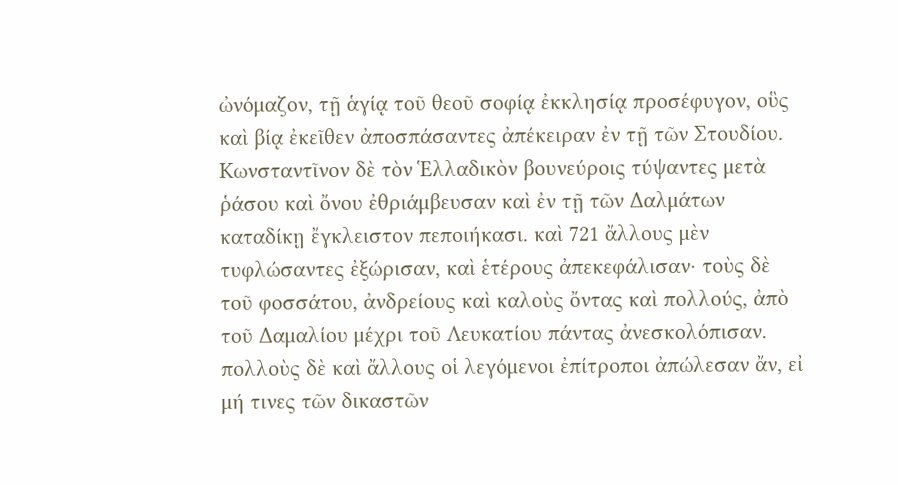ὠνόμαζον, τῇ ἁγίᾳ τοῦ θεοῦ σοφίᾳ ἐκκλησίᾳ προσέφυγον, οὓς καὶ βίᾳ ἐκεῖθεν ἀποσπάσαντες ἀπέκειραν ἐν τῇ τῶν Στουδίου. Κωνσταντῖνον δὲ τὸν Ἑλλαδικὸν βουνεύροις τύψαντες μετὰ ῥάσου καὶ ὄνου ἐθριάμβευσαν καὶ ἐν τῇ τῶν Δαλμάτων καταδίκῃ ἔγκλειστον πεποιήκασι. καὶ 721 ἄλλους μὲν τυφλώσαντες ἐξώρισαν, καὶ ἑτέρους ἀπεκεφάλισαν· τοὺς δὲ τοῦ φοσσάτου, ἀνδρείους καὶ καλοὺς ὄντας καὶ πολλούς, ἀπὸ τοῦ Δαμαλίου μέχρι τοῦ Λευκατίου πάντας ἀνεσκολόπισαν. πολλοὺς δὲ καὶ ἄλλους οἱ λεγόμενοι ἐπίτροποι ἀπώλεσαν ἄν, εἰ μή τινες τῶν δικαστῶν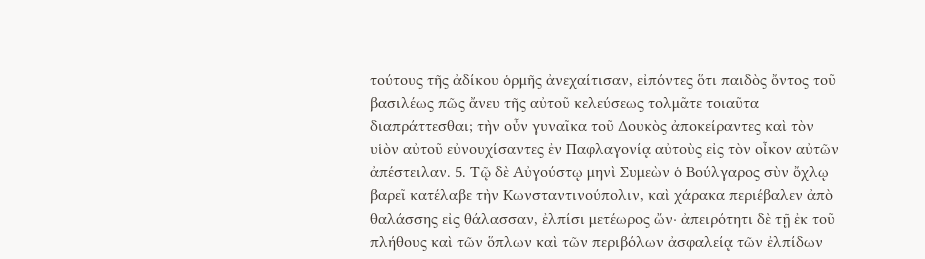τούτους τῆς ἀδίκου ὁρμῆς ἀνεχαίτισαν, εἰπόντες ὅτι παιδὸς ὄντος τοῦ βασιλέως πῶς ἄνευ τῆς αὐτοῦ κελεύσεως τολμᾶτε τοιαῦτα διαπράττεσθαι; τὴν οὖν γυναῖκα τοῦ Δουκὸς ἀποκείραντες καὶ τὸν υἱὸν αὐτοῦ εὐνουχίσαντες ἐν Παφλαγονίᾳ αὐτοὺς εἰς τὸν οἶκον αὐτῶν ἀπέστειλαν. 5. Τῷ δὲ Αὐγούστῳ μηνὶ Συμεὼν ὁ Βούλγαρος σὺν ὄχλῳ βαρεῖ κατέλαβε τὴν Κωνσταντινούπολιν, καὶ χάρακα περιέβαλεν ἀπὸ θαλάσσης εἰς θάλασσαν, ἐλπίσι μετέωρος ὤν· ἀπειρότητι δὲ τῇ ἐκ τοῦ πλήθους καὶ τῶν ὅπλων καὶ τῶν περιβόλων ἀσφαλείᾳ τῶν ἐλπίδων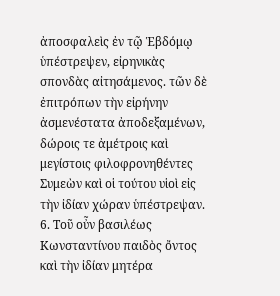ἀποσφαλεὶς ἐν τῷ Ἑβδόμῳ ὑπέστρεψεν, εἰρηνικὰς σπονδὰς αἰτησάμενος. τῶν δὲ ἐπιτρόπων τὴν εἰρήνην ἀσμενέστατα ἀποδεξαμένων, δώροις τε ἀμέτροις καὶ μεγίστοις φιλοφρονηθέντες Συμεὼν καὶ οἱ τούτου υἱοὶ εἰς τὴν ἰδίαν χώραν ὑπέστρεψαν. 6. Τοῦ οὖν βασιλέως Κωνσταντίνου παιδὸς ὄντος καὶ τὴν ἰδίαν μητέρα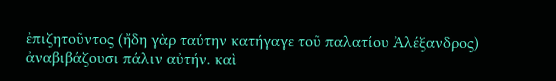ἐπιζητοῦντος (ἤδη γὰρ ταύτην κατήγαγε τοῦ παλατίου Ἀλέξανδρος) ἀναβιβάζουσι πάλιν αὐτήν. καὶ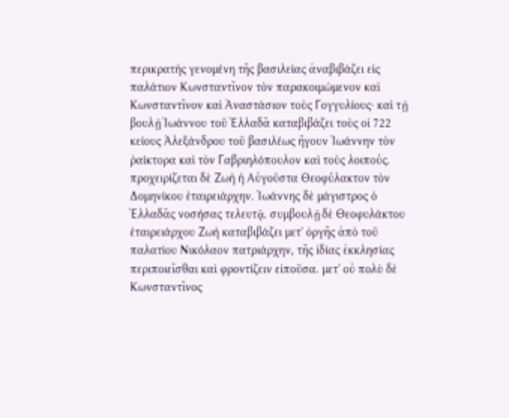περικρατὴς γενομένη τῆς βασιλείας ἀναβιβάζει εἰς παλάτιον Κωνσταντῖνον τὸν παρακοιμώμενον καὶ Κωνσταντῖνον καὶ Ἀναστάσιον τοὺς Γογγυλίους· καὶ τῇ βουλῇ Ἰωάννου τοῦ Ἑλλαδᾶ καταβιβάζει τοὺς οἰ 722 κείους Ἀλεξάνδρου τοῦ βασιλέως ἤγουν Ἰωάννην τὸν ῥαίκτορα καὶ τὸν Γαβριηλόπουλον καὶ τοὺς λοιπούς. προχειρίζεται δὲ Ζωὴ ἡ Αὐγοῦστα Θεοφύλακτον τὸν Δομηνίκου ἑταιρειάρχην. Ἰωάννης δὲ μάγιστρος ὁ Ἑλλαδᾶς νοσήσας τελευτᾷ. συμβουλῇ δὲ Θεοφυλάκτου ἑταιρειάρχου Ζωὴ καταβιβάζει μετ' ὀργῆς ἀπὸ τοῦ παλατίου Νικόλαον πατριάρχην, τῆς ἰδίας ἐκκλησίας περιποιεῖσθαι καὶ φροντίζειν εἰποῦσα. μετ' οὐ πολὺ δὲ Κωνσταντῖνος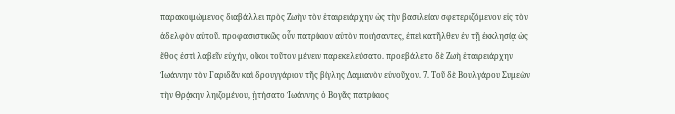παρακοιμώμενος διαβάλλει πρὸς Ζωὴν τὸν ἑταιρειάρχην ὡς τὴν βασιλείαν σφετεριζόμενον εἰς τὸν ἀδελφὸν αὐτοῦ. προφασιστικῶς οὖν πατρίκιον αὐτὸν ποιήσαντες, ἐπεὶ κατῆλθεν ἐν τῇ ἐκκλησίᾳ ὡς ἔθος ἐστὶ λαβεῖν εὐχήν, οἴκοι τοῦτον μένειν παρεκελεύσατο. προεβάλετο δὲ Ζωὴ ἑταιρειάρχην Ἰωάννην τὸν Γαριδᾶν καὶ δρουγγάριον τῆς βίγλης Δαμιανὸν εὐνοῦχον. 7. Τοῦ δὲ Βουλγάρου Συμεὼν τὴν Θρᾴκην ληιζομένου, ᾐτήσατο Ἰωάννης ὁ Βογᾶς πατρίκιος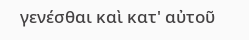γενέσθαι καὶ κατ' αὐτοῦ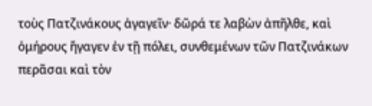τοὺς Πατζινάκους ἀγαγεῖν· δῶρά τε λαβὼν ἀπῆλθε, καὶ ὁμήρους ἤγαγεν ἐν τῇ πόλει, συνθεμένων τῶν Πατζινάκων περᾶσαι καὶ τὸν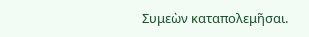Συμεὼν καταπολεμῆσαι.